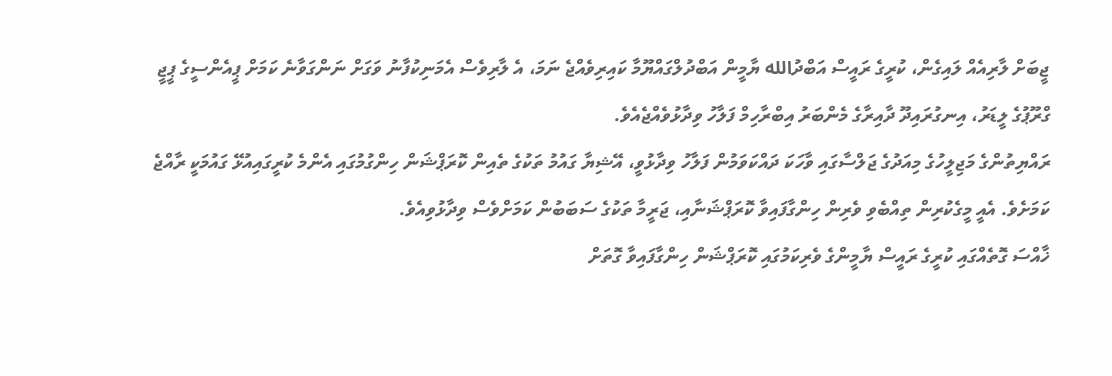ޖީބަށް ލާރިއެއް ލައިގެން، ކުރީގެ ރައީސް އަބްދުالله ޔާމީން އަބްދުލްގައްޔޫމާ ކައިރިވެއްޖެ ނަމަ، އެ ލާރިވެސް އެމަނިކުފާނު ވަގަށް ނަންގަވާނެ ކަމަށް ޕީއެންސީގެ ޕީޖީ ގްރޫޕުގެ ލީޑަރު، އިނގުރައިދޫ ދާއިރާގެ މެންބަރު އިބްރާހިމް ފަލާހު ވިދާޅުވެއްޖެއެވެ.
ރައްޔިތުންގެ މަޖިލީހުގެ މިއަދުގެ ޖަލްސާގައި ވާހަކަ ދައްކަވަމުން ފަލާހު ވިދާޅުވީ، އޭޝިޔާ ގައުމު ތަކުގެ ތެއިން ކޮރަޕްޝަން ހިންގުމުގައި އެންމެ ކުރީގައިއުޅޭ ގައުމަކީ ރާއްޖެ ކަމަށެވެ. އެއީ މީގެކުރިން ތިއްބެވި ވެރިން ހިންގާފައިވާ ކޮރަޕްޝަނާއި، ޖަރީމާ ތަކުގެ ސަބަބުން ކަމަށްވެސް ވިދާޅުވިއެވެ.
ޚާއްސަ ގޮތެއްގައި ކުރީގެ ރައީސް ޔާމީންގެ ވެރިކަމުގައި ކޮރަޕްޝަން ހިންގާފައިވާ ގޮތަށް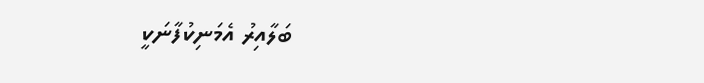ބަލާއިރު އެމަނިކުފާނަކީ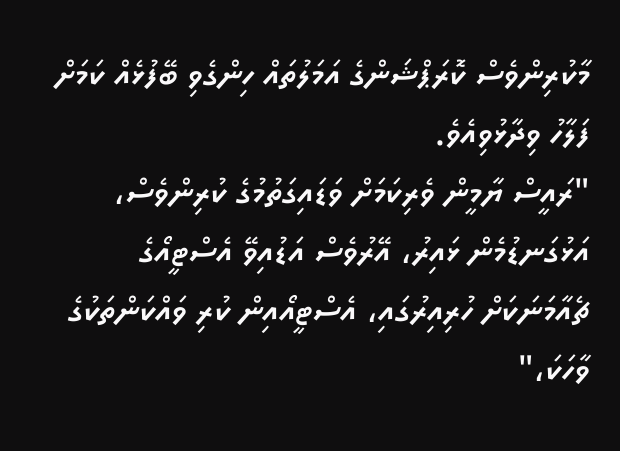މާކުރިންވެސް ކޮރަޕްޝަންގެ އަމަލުތައް ހިންގެވި ބޭފުޅެއް ކަމަށް ފަލާހު ވިދާޅުވިއެވެ.
"ރައީސް ޔާމީން ވެރިކަމަށް ވަޑައިގަތުމުގެ ކުރިންވެސް، އަޅުގަނޑުމެން ޅައިރު، އޭރުވެސް އަޑުއިވޭ އެސްޓީއޯގެ ޗެއާމަނަކަށް ހުރިއިރުގައި، އެސްޓީއޯއިން ކުރި ވައްކަންތަކުގެ ވާހަކަ،"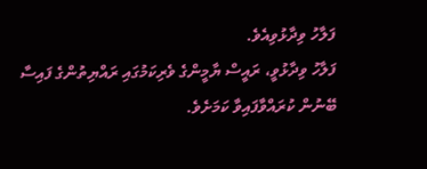ފަލާހު ވިދާޅުވިއެވެ.
ފަލާހު ވިދާޅުވީ، ރައީސް ޔާމީންގެ ވެރިކަމުގައި ރައްޔިތުންގެ ފައިސާ ބޭނުން ކުރައްވާފައިވާ ކަމަށެވެ.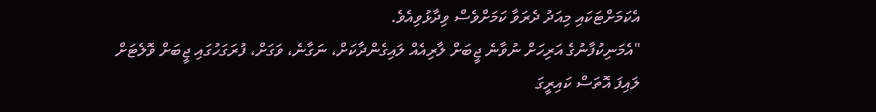އެކަމަށްޓަކައި މިއަދު ދެރަވާ ކަމަށްވެސް ވިދާޅުވިއެވެ.
"އެމަނިކުފާނުގެ އަރިހަށް ނުވާނެ ޖީބަށް ލާރިއެއް ލައިގެންދާކަށް، ނަގާނެ، ވަގަށް، ފުރަގަހުގައި ޖީބަށް ވޮލެޓަށް ލައިފަ އޮތަސް ކައިރީގަ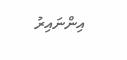އިންނައިރު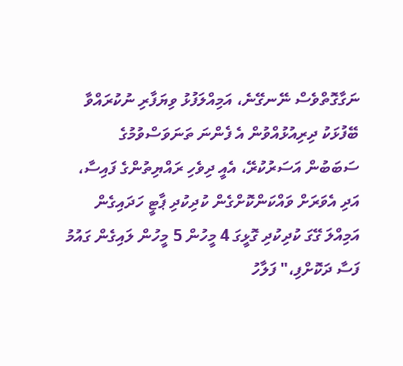ނަގާގޮތްވެސް ނޭނގޭނެ، އަމިއްލަފުޅު ވިޔަފާރި ނުކުރައްވާ ބޭފުޅަކު ދިރިއުޅުއްވުން އެ ފެންނަ ތަނަވަސްވުމުގެ ސަބަބުން އަސަރުކުރޭ، އެއީ ދިވެހި ރައްޔިތުންގެ ފައިސާ، އަދި އެވަރަށް ވައްކަންކޮށްގެން ކުދިކުދި ޕާޓީ ހަދައިގެން އަމިއްލަ ގޭގަ ކުދިކުދި ގޮޅީގަ 4 މީހުން 5 މީހުން ލައިގެން ގައުމު ފަސާ ދަކޮށްފި،" ފަލާހު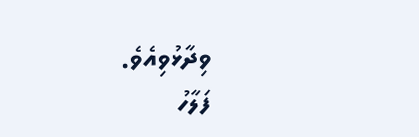ވިދާޅުވިއެވެ.
ފަލާހު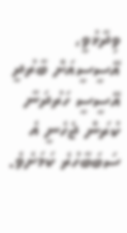ވިދާޅުވީ، އޭސީސީއަށް ބާރުދީ އޭސީސީ ހަރުދަނާ ކުރަން ޖެހެނީ އެ ސަބަބާހުރެ ކަމަށެވެ.